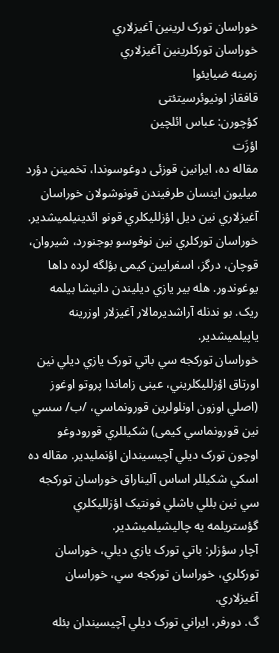خوراسان تورک لرینین آغيزلاري
خوراسان تورکلرینین آغيزلاري
زمینه ضیایئوا
قافقاز اونيوئرسيتئتی
کؤچورن: عباس ائلچین
اؤزَت
مقاله ده، ايرانين قوزئی دوغوسوندا، تخمینن دؤرد ميليون اينسان طرفیندن قونوشولان خوراسان آغيزلاري نين ديل اؤزلليکلري قونو ائدينيلمیشدیر. خوراسان تورکلري نين نوفوسو بوجنورد، شيروان، قوچان، درگز، اسفرايين کیمی بؤلگه لرده داها يوغوندور. هله بير يازي ديليندن دانیشا بیلمه ریک. بو ندنله آراشدیرمالار آغيزلار اوزرينه ياپيلمیشدیر.
خوراسان تورکجه سي باتي تورک يازي ديلي نين اورتاق اؤزلليکلريني، عینی زاماندا پروتو اوغوز (اصلي اوزون اونلولرين قورونماسي، /ب/ سسي نين قورونماسي کیمی) شکيللري قورودوغو اوچون تورک ديلي آچيسيندان اؤنمليدير. مقاله ده اسکي شکيللر اساس آليناراق خوراسان تورکجه سي نين بللي باشلي فونتيک اؤزلليکلري گؤستريلمه يه چاليشيلمیشدیر.
آچار سؤزلر: باتي تورک يازي ديلي، خوراسان تورکلري، خوراسان تورکجه سي، خوراسان آغيزلاري.
گ. دورفر، ايراني تورک ديلي آچيسيندان بئله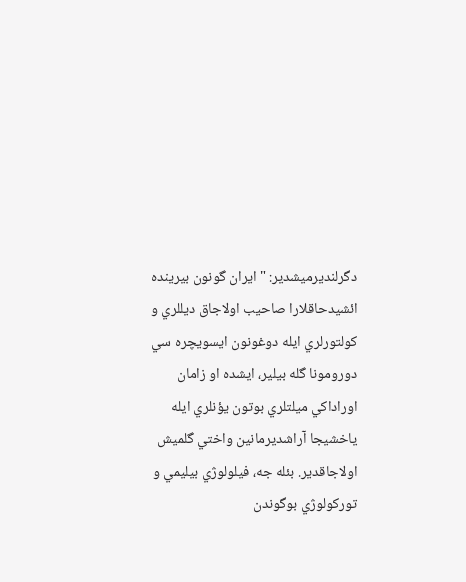دگرلنديرمیشدیر: " ايران گونون بيرينده ائشیدحاقلارا صاحیب اولاجاق ديللري و کولتورلري ايله دوغونون ايسويچره سي دورومونا گله بيلير، ايشده او زامان اوراداکي ميلتلري بوتون يؤنلري ايله یاخشیجا آراشدیرمانين واختي گلميش اولاجاقدیر. بئله جه، فيلولوژي بيليمي و تورکولوژي بوگوندن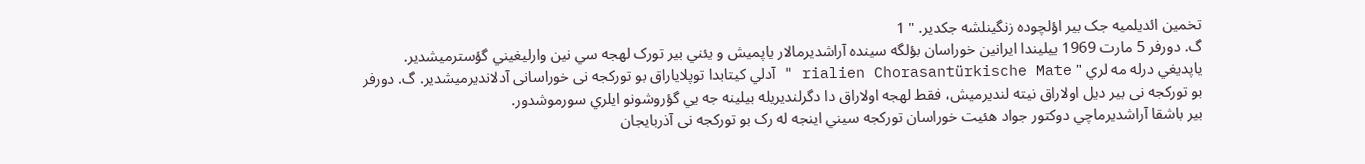تخمین ائديلميه جک بير اؤلچوده زنگينلشه جکدیر. " 1
گ. دورفر 5 مارت 1969 ييليندا ايرانين خوراسان بؤلگه سينده آراشدیرمالار ياپميش و يئني بير تورک لهجه سي نين وارليغيني گؤسترمیشدیر.
ياپديغي درله مه لري " rialien Chorasantürkische Mate " آدلي کيتابدا توپلاياراق بو تورکجه نی خوراسانی آدلانديرمیشدیر. گ. دورفر بو تورکجه نی بير ديل اولاراق نيته لنديرميش، فقط لهجه اولاراق دا دگرلنديريله بيلينه جه یي گؤروشونو ايلري سورموشدور.
بير باشقا آراشدیرماچي دوکتور جواد هئیت خوراسان تورکجه سيني اينجه له رک بو تورکجه نی آذربايجان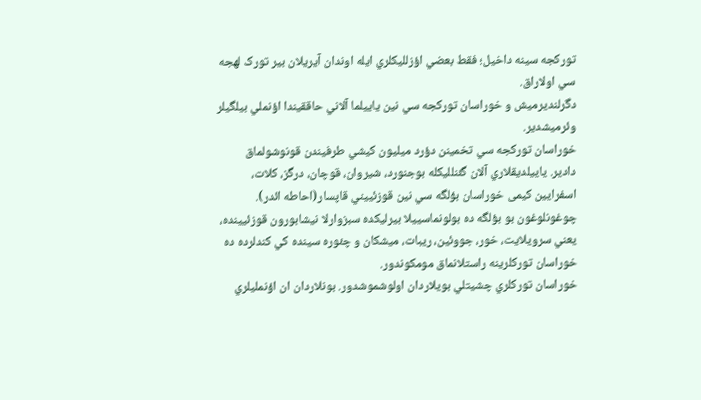تورکجه سينه داخيل؛ فقط بعضي اؤزلليکلري ايله اوندان آيريلان بير تورک لهجه سي اولاراق.
دگرلنديرميش و خوراسان تورکجه سي نين ياييلما آلاني حاققیندا اؤنملي بيلگيلر وئرمیشدیر.
خوراسان تورکجه سي تخمینن دؤرد ميليون کيشي طرفیندن قونوشولماق دادير. ياييلديقلاري آلان گئنلليکله بوجنورد، شيروان، قوچان، درگز، کلات، اسفرايين کیمی خوراسان بؤلگه سي نين قوزئییني قاپسار(احاطه ائدر). چوغونلوغون بو بؤلگه ده بولونماسييلا بيرليکده سبزوارلا نيشابورون قوزئیینده، يعني سرويلايت، خور، جووئين، ريبات، ميشکان و چئوره سينده کي کندلرده ده خوراسان تورکلرينه راستلانماق مومکوندور.
خوراسان تورکلري چشيتلي بويلاردان اولوشموشدور. بونلاردان ان اؤنمليلري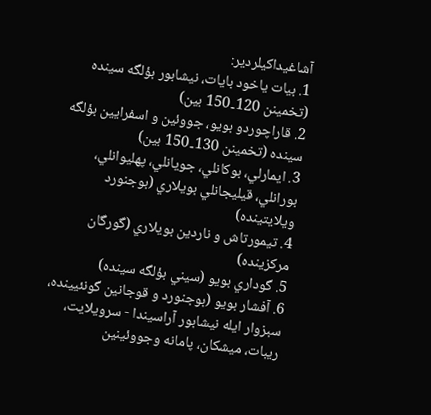آشاغيداکيلردير:
1. بيات ياخود بايات، نيشابور بؤلگه سينده (تخمینن 120‐150 بين)
2. قاراچوردو بويو، جووئين و اسفرايين بؤلگه سينده (تخمینن 130‐150 بين)
3. ايمارلي، بوکانلي، جويانلي، پهليوانلي، بورانلي، قيليجانلي بويلاري (بوجنورد ويلايتينده)
4. تيمورتاش و ناردين بويلاري (گورگان مرکزينده)
5. گوداري بويو (سيني بؤلگه سينده)
6. آفشار بويو (بوجنورد و قوجانين گونئیينده، سبزوار ايله نيشابور آراسيندا - سرويلايت، ريبات، ميشکان، پامانه وجووئينين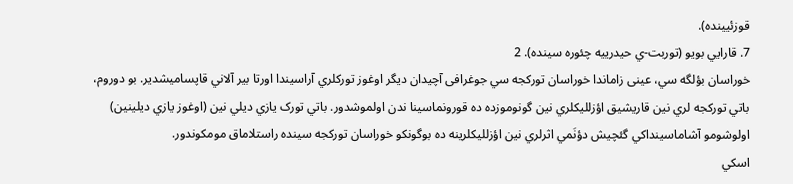قوزئیینده).
7. قارايي بويو (توربت‐ي حيدرييه چئوره سينده). 2
خوراسان بؤلگه سي، عینی زاماندا خوراسان تورکجه سي جوغرافی آچيدان ديگر اوغوز تورکلري آراسيندا اورتا بير آلاني قاپسامیشدیر. بو دوروم، باتي تورکجه لري نين قاریشیق اؤزلليکلري نين گونوموزده ده قورونماسينا ندن اولموشدور. باتي تورک يازي ديلي نين (اوغوز يازي ديلينين) اولوشومو آشاماسينداکي گئچيش دؤنَمي اثرلري نين اؤزلليکلرينه ده بوگونکو خوراسان تورکجه سينده راستلاماق مومکوندور.
اسکي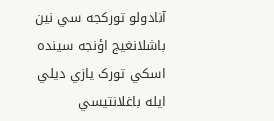آنادولو تورکجه سي نين باشلانغیج اؤنجه سينده اسکي تورک يازي ديلي ايله باغلانتيسي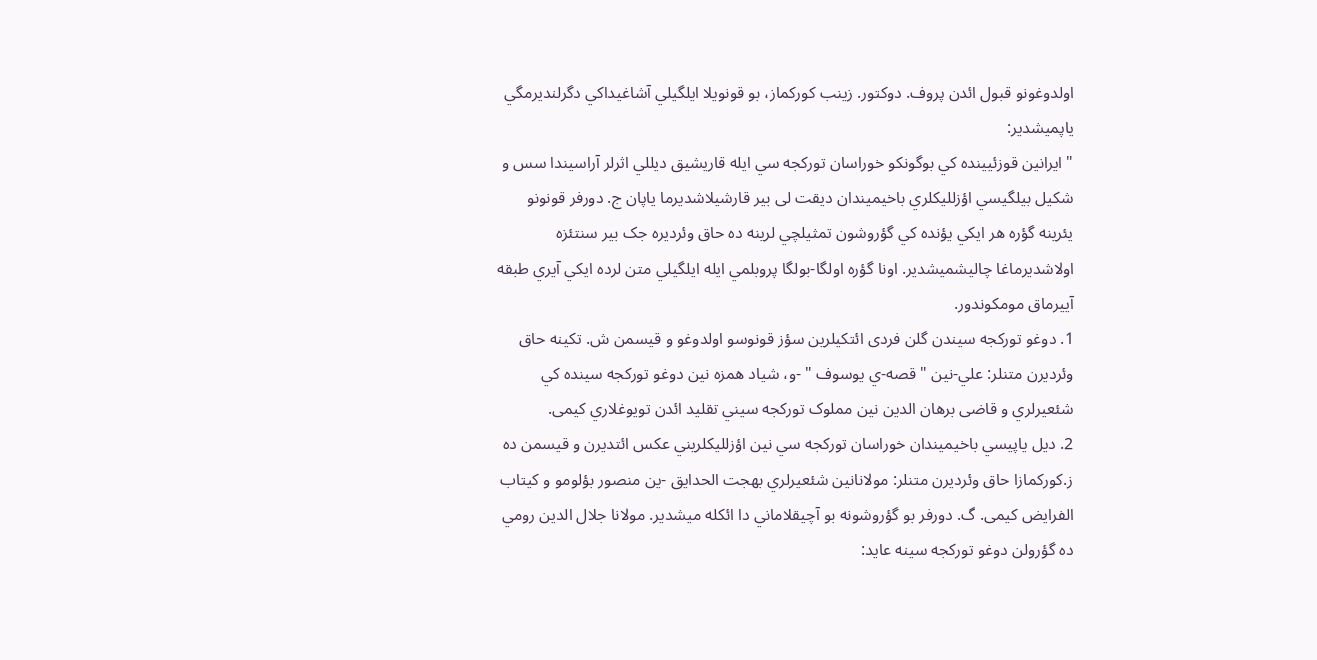اولدوغونو قبول ائدن پروف. دوکتور. زينب کورکماز، بو قونويلا ايلگيلي آشاغيداکي دگرلنديرمگي ياپمیشدیر:
" ايرانين قوزئیینده کي بوگونکو خوراسان تورکجه سي ايله قاريشيق ديللي اثرلر آراسيندا سس و شکيل بيلگيسي اؤزلليکلري باخيميندان ديقت لی بير قارشيلاشديرما ياپان ج. دورفر قونونو يئرينه گؤره هر ايکي يؤنده کي گؤروشون تمثيلچي لرينه ده حاق وئرديره جک بير سنتئزه اولاشديرماغا چاليشمیشدیر. اونا گؤره اولگا‐بولگا پروبلمي ايله ايلگيلي متن لرده ايکي آيري طبقه آييرماق مومکوندور.
1. دوغو تورکجه سيندن گلن فردی ائتکيلرين سؤز قونوسو اولدوغو و قيسمن ش. تکينه حاق وئرديرن متنلر: علي‐نين " قصه‐ي يوسوف " -و، شياد همزه نين دوغو تورکجه سينده کي شئعيرلري و قاضی برهان الدین نین مملوک تورکجه سيني تقلید ائدن تويوغلاري کیمی.
2. ديل ياپيسي باخيميندان خوراسان تورکجه سي نين اؤزلليکلريني عکس ائتديرن و قيسمن ده ز.کورکمازا حاق وئرديرن متنلر: مولانانين شئعيرلري بهجت الحدایق -ين منصور بؤلومو و کيتاب الفرایض کیمی. گ. دورفر بو گؤروشونه بو آچيقلاماني دا ائکله میشدیر. مولانا جلال الدين رومي ده گؤرولن دوغو تورکجه سينه عاید: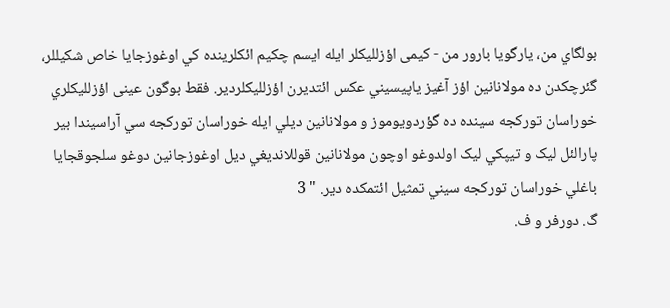بولگاي من، يارگويا بارور من - کیمی اؤزلليکلر ايله ايسم چکيم ائکلرينده کي اوغوزجايا خاص شکيللر، گئرچکدن ده مولانانين اؤز آغيز ياپيسيني عکس ائتدیرن اؤزلليکلردير. فقط بوگون عینی اؤزلليکلري خوراسان تورکجه سينده ده گؤردویوموز و مولانانين ديلي ايله خوراسان تورکجه سي آراسيندا بير پارالئل ليک و تيپکي ليک اولدوغو اوچون مولانانين قوللانديغي ديل اوغوزجانين دوغو سلجوقجايا باغلي خوراسان تورکجه سيني تمثيل ائتمکده دير. " 3
گ. دورفر و ف.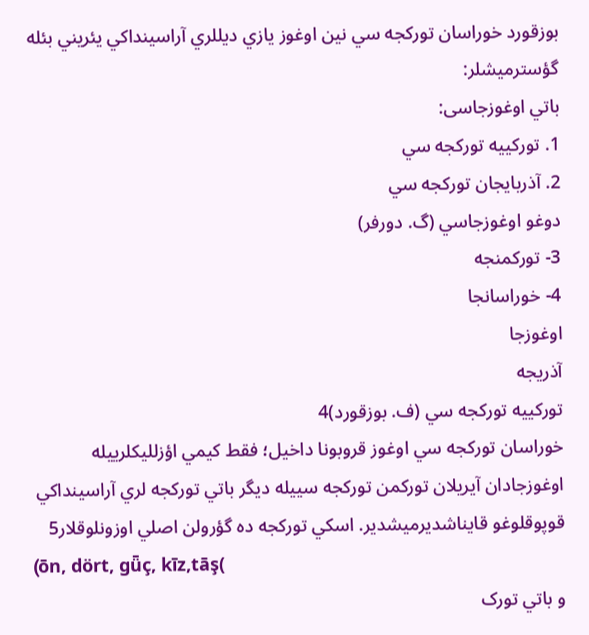بوزقورد خوراسان تورکجه سي نين اوغوز يازي ديللري آراسينداکي يئريني بئله گؤسترميشلر:
باتي اوغوزجاسی:
1. تورکييه تورکجه سي
2. آذربايجان تورکجه سي
دوغو اوغوزجاسي (گ. دورفر)
3- تورکمنجه
4- خوراسانجا
اوغوزجا
آذريجه
تورکييه تورکجه سي (ف. بوزقورد)4
خوراسان تورکجه سي اوغوز قروبونا داخیل؛ فقط کيمي اؤزلليکلرييله اوغوزجادان آيريلان تورکمن تورکجه سييله دیگر باتي تورکجه لري آراسينداکي قوپوقلوغو قايناشديرمیشدیر. اسکي تورکجه ده گؤرولن اصلي اوزونلوقلار5
(ōn, dört, gǖç, kīz,tāş(
و باتي تورک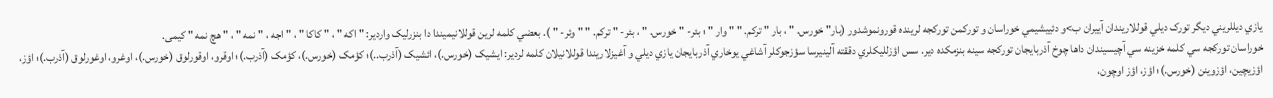يازي ديللريني دیگر تورک ديلي قوللاريندان آييران ب>و دئیيشيمي خوراسان و تورکمن تورکجه لرينده قورونموشدور (بار" خورس. " ، بار " ترکم. " " وار " ؛ بئر‐ " خورس. " ، بئر‐ " ترکم. " " وئر‐ " ). بعضي کلمه لرين قوللانيميندا دا بنزرليک واردير: " اکه " ، " کاکا " ، " اجه ، " نمه " ، " هچ نمه " کیمی.
خوراسان تورکجه سي کلمه خزینه سي آچيسيندان داها چوخ آذربايجان تورکجه سينه بنزمکده دير. سس اؤزلليکلري دققته آلينيرسا سؤزجوکلر آشاغي يوخاري آذربايجان يازي ديلي و آغيزلاريندا قوللانيلان کلمه لردير: ايشيک (خورس.)، ائشيک (آذرب..)؛ کؤمک (خورس.)، کؤمک (آذرب.)؛ اوقرو، اوقورلوق (خورس.)، اوغرو، اوغورلوق (آذرب.)؛ اؤز، اؤزيچين، اؤزوينن (خورس.)؛ اؤز، اؤز اوچون،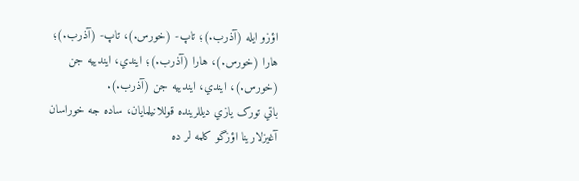اؤزو ايله (آذرب.)؛ تاپ‐ (خورس.)، تاپ‐ (آذرب.)؛ هارا (خورس.)، هارا (آذرب.)؛ ايندي، ايندييه جن (خورس.)، ايندي، ايندييه جن (آذرب.).
باتي تورک يازي ديللرينده قوللانيلمايان، ساده جه خوراسان آغيزلارينا اؤزگو کلمه لر ده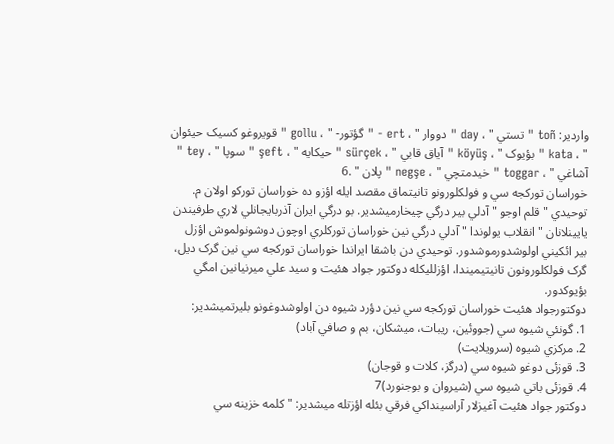واردير: toñ " تستي " ، day " دووار " ، ert ‐ " گؤتور‐ " ، gollu " قويروغو کسيک حیئوان " ، kata " بؤيوک " ، köyüş " آياق قابي " ، sürçek " حيکايه " ، şeft " سوپا " ، tey " آشاغي " ، toggar " خيدمتچي " ، negşe " پلان " .6
خوراسان تورکجه سي و فولکلورونو تانيتماق مقصد ایله اؤزو ده خوراسان تورکو اولان م. توحيدي " قلم اوجو " آدلي بير درگي چيخارمیشدیر. بو درگي ايران آذربايجانلي لاري طرفیندن يايينلانان " انقلاب يولوندا " آدلي درگي نين خوراسان تورکلري اوچون دوشونولموش اؤزل بير ائکيني اولوشدورموشدور. توحيدي دن باشقا ايراندا خوراسان تورکجه سي نين گرک ديل، گرک فولکلورونون تانيتيميندا، اؤزلليکله دوکتور جواد هئیت و سيد علي ميرنيانين امگي بؤيوکدور.
دوکتورجواد هئیت خوراسان تورکجه سي نين دؤرد شيوه دن اولوشدوغونو بليرتمیشدیر:
1. گونئي شيوه سي (جووئين، ريبات، ميشکان، بم و صافي آباد)
2. مرکزي شيوه (سرويلايت)
3. قوزئی دوغو شيوه سي (درگز، کلات و قوجان)
4. قوزئی باتي شيوه سي (شيروان و بوجنورد)7
دوکتور جواد هئیت آغيزلار آراسينداکي فرقي بئله اؤزتله میشدیر: " کلمه خزینه سي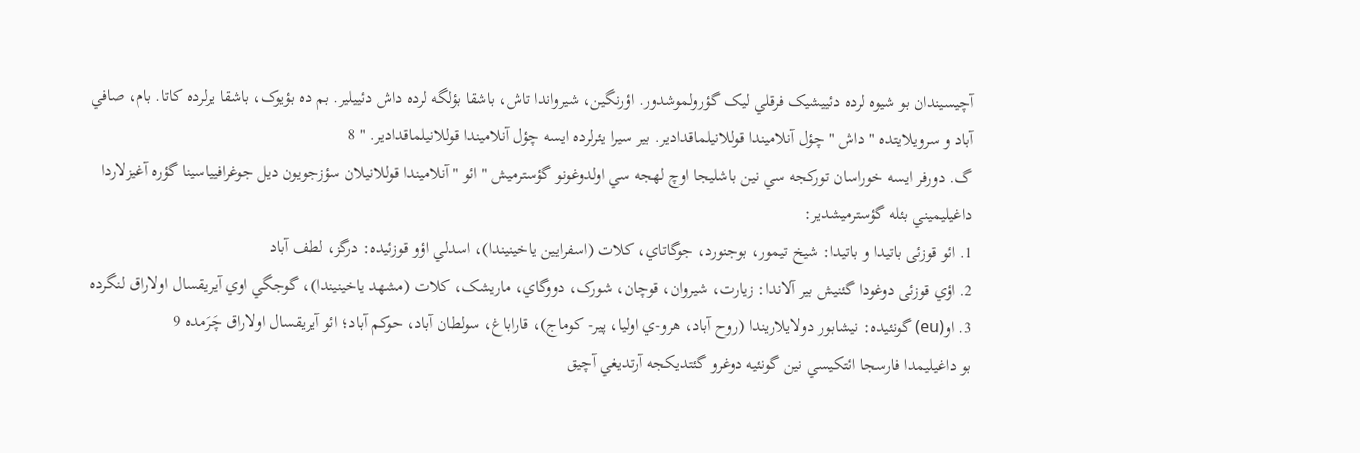آچيسيندان بو شيوه لرده دئیيشيک فرقلي ليک گؤرولموشدور. اؤرنگين، شيرواندا تاش، باشقا بؤلگه لرده داش دئییلیر. بم ده بؤيوک، باشقا يرلرده کاتا. بام، صافي آباد و سرويلايتده " داش " چؤل آنلاميندا قوللانيلماقدادير. بير سيرا يئرلرده ايسه چؤل آنلاميندا قوللانيلماقدادير. " 8
گ. دورفر ايسه خوراسان تورکجه سي نين باشليجا اوچ لهجه سي اولدوغونو گؤسترميش " ائو " آنلاميندا قوللانیلان سؤزجویون ديل جوغرافيياسينا گؤره آغيزلاردا داغيليميني بئله گؤسترمیشدیر:
1. ائو قوزئی باتيدا و باتيدا: شيخ تيمور، بوجنورد، جوگاتاي، کلات (اسفرايين ياخينيندا)، اسدلي اؤو قوزئیده: درگز، لطف آباد
2. اؤي قوزئی دوغودا گئنيش بير آلاندا: زيارت، شيروان، قوچان، شورک، دووگاي، ماريشک، کلات (مشهد ياخينيندا)، گوجگي اوي آيريقسال اولاراق لنگرده
3. او(eu) گونئيده: نيشابور دولايلاريندا (روح آباد، هرو‐ي اوليا، پير‐ کوماج)، قاراباغ، سولطان آباد، حوکم آباد؛ ائو آيريقسال اولاراق چَرَمده 9
بو داغيليمدا فارسجا ائتکيسي نين گونئيه دوغرو گئتديکجه آرتديغي آچيق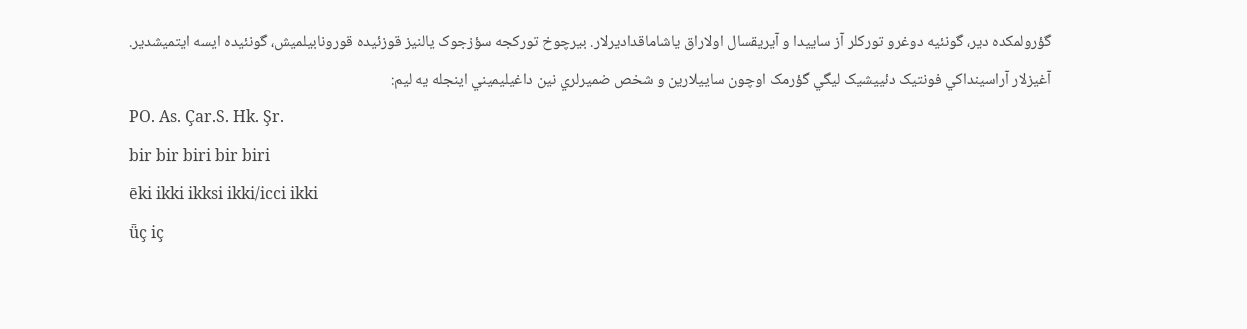گؤرولمکده دير، گونئیه دوغرو تورکلر آز ساييدا و آيريقسال اولاراق ياشاماقداديرلار. بيرچوخ تورکجه سؤزجوک يالنيز قوزئیده قورونابيلميش، گونئيده ايسه ایتمیشدیر.
آغيزلار آراسينداکي فونتيک دئیيشيک ليگي گؤرمک اوچون ساييلارين و شخص ضميرلري نين داغيليميني اينجله يه ليم:
PO. As. Çar.S. Hk. Şr.
bir bir biri bir biri
ēki ikki ikksi ikki/icci ikki
ǖç iç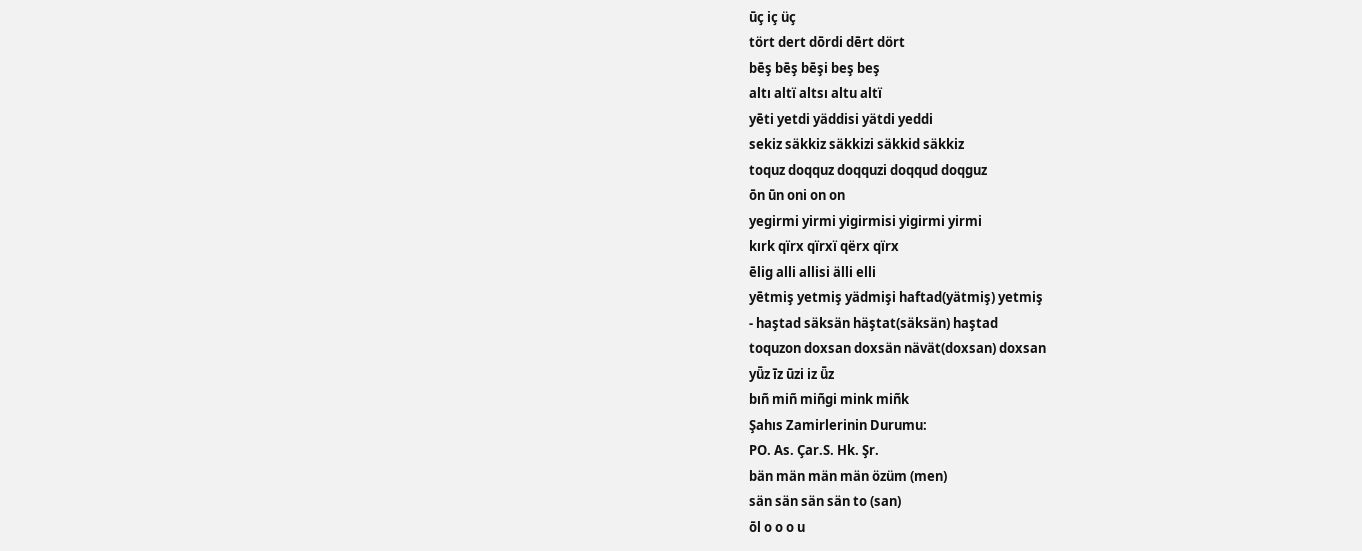ūç iç üç
tört dert dōrdi dērt dört
bēş bēş bēşi beş beş
altı altï altsı altu altï
yēti yetdi yäddisi yätdi yeddi
sekiz säkkiz säkkizi säkkid säkkiz
toquz doqquz doqquzi doqqud doqguz
ōn ūn oni on on
yegirmi yirmi yigirmisi yigirmi yirmi
kırk qïrx qïrxï qërx qïrx
ēlig alli allisi älli elli
yētmiş yetmiş yädmişi haftad(yätmiş) yetmiş
- haştad säksän häştat(säksän) haştad
toquzon doxsan doxsän nävät(doxsan) doxsan
yǖz īz ūzi iz ǖz
bıñ miñ miñgi mink miñk
Şahıs Zamirlerinin Durumu:
PO. As. Çar.S. Hk. Şr.
bän män män män özüm (men)
sän sän sän sän to (san)
ōl o o o u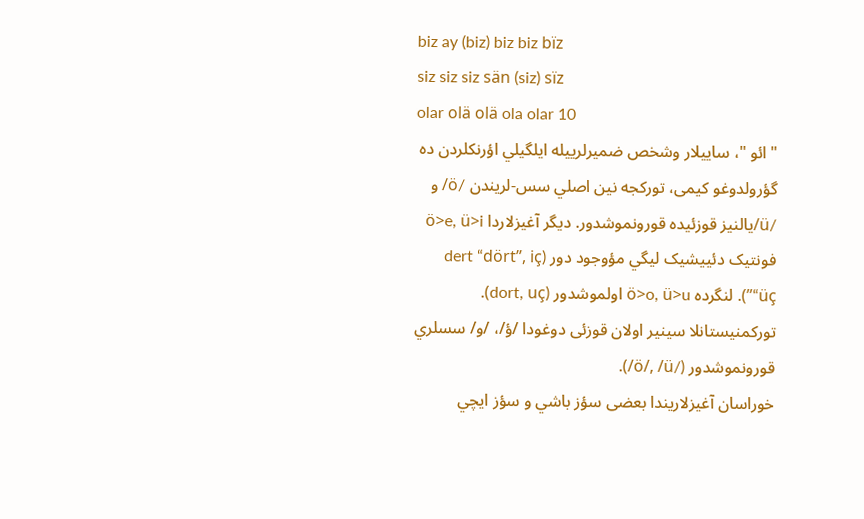biz ay (biz) biz biz bïz
siz siz siz sän (siz) sïz
olar olä olä ola olar 10
" ائو "، ساييلار وشخص ضميرلرييله ايلگيلي اؤرنکلردن ده گؤرولدوغو کیمی، تورکجه نين اصلي سس‐لريندن /ö/ و /ü/يالنيز قوزئیده قورونموشدور. دیگر آغيزلاردا ö>e, ü>i فونتيک دئیيشيک ليگي مؤوجود دور (dert “dört”, iç “üç”). لنگرده ö>o, ü>u اولموشدور (dort, uç). تورکمنيستانلا سينير اولان قوزئی دوغودا /ؤ/، /و/ سسلري قورونموشدور (/ö/, /ü/).
خوراسان آغيزلاريندا بعضی سؤز باشي و سؤز ايچي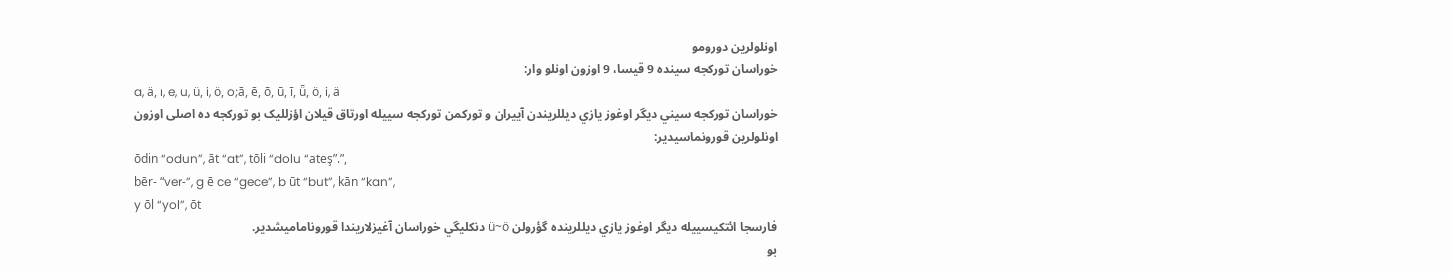اونلولرين دورومو
خوراسان تورکجه سينده 9 قيسا، 9 اوزون اونلو وار:
a, ä, ı, e, u, ü, i, ö, o;ā, ē, ō, ū, ī, ǖ, ö, i, ä
خوراسان تورکجه سيني دیگر اوغوز يازي ديللريندن آييران و تورکمن تورکجه سييله اورتاق قيلان اؤزلليک بو تورکجه ده اصلی اوزون اونلولرين قورونماسيدير:
ōdin “odun”, āt “at”, tōli “dolu “ateş”.”,
bēr‐ “ver‐”, g ē ce “gece”, b ūt “but”, kān “kan”,
y ōl “yol”, ōt
فارسجا ائتکيسييله دیگر اوغوز يازي ديللرينده گؤرولن ü~ö دنکليگي خوراسان آغيزلاريندا قورونامامیشدیر.
بو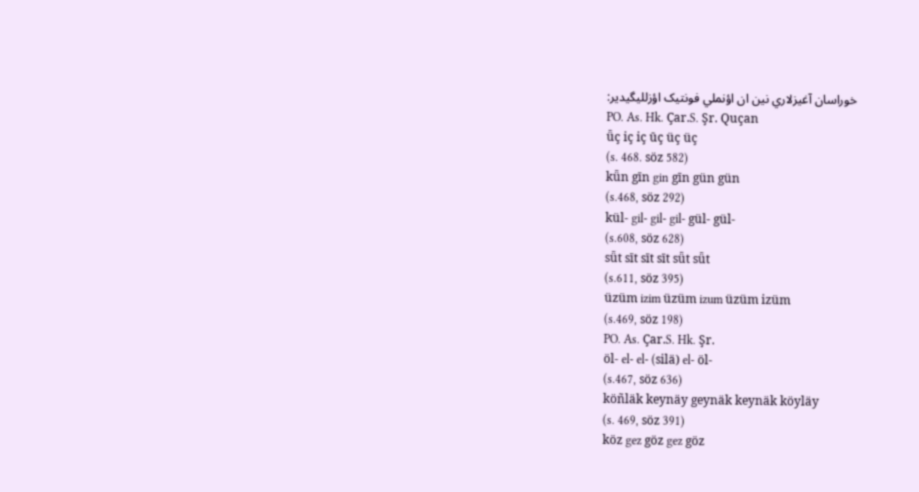خوراسان آغيزلاري نين ان اؤنملي فونتيک اؤزلليگيدير:
PO. As. Hk. Çar.S. Şr. Quçan
ǖç iç iç ūç üç üç
(s. 468. söz 582)
kǖn gīn gin gīn gün gün
(s.468, söz 292)
kül‐ gil‐ gil‐ gil‐ gül‐ gül‐
(s.608, söz 628)
sǖt sīt sīt sīt sǖt sǖt
(s.611, söz 395)
üzüm izim üzüm izum üzüm izüm
(s.469, söz 198)
PO. As. Çar.S. Hk. Şr.
öl‐ el‐ el‐ (silä) el‐ öl‐
(s.467, söz 636)
köñläk keynäy geynäk keynäk köyläy
(s. 469, söz 391)
köz gez göz gez göz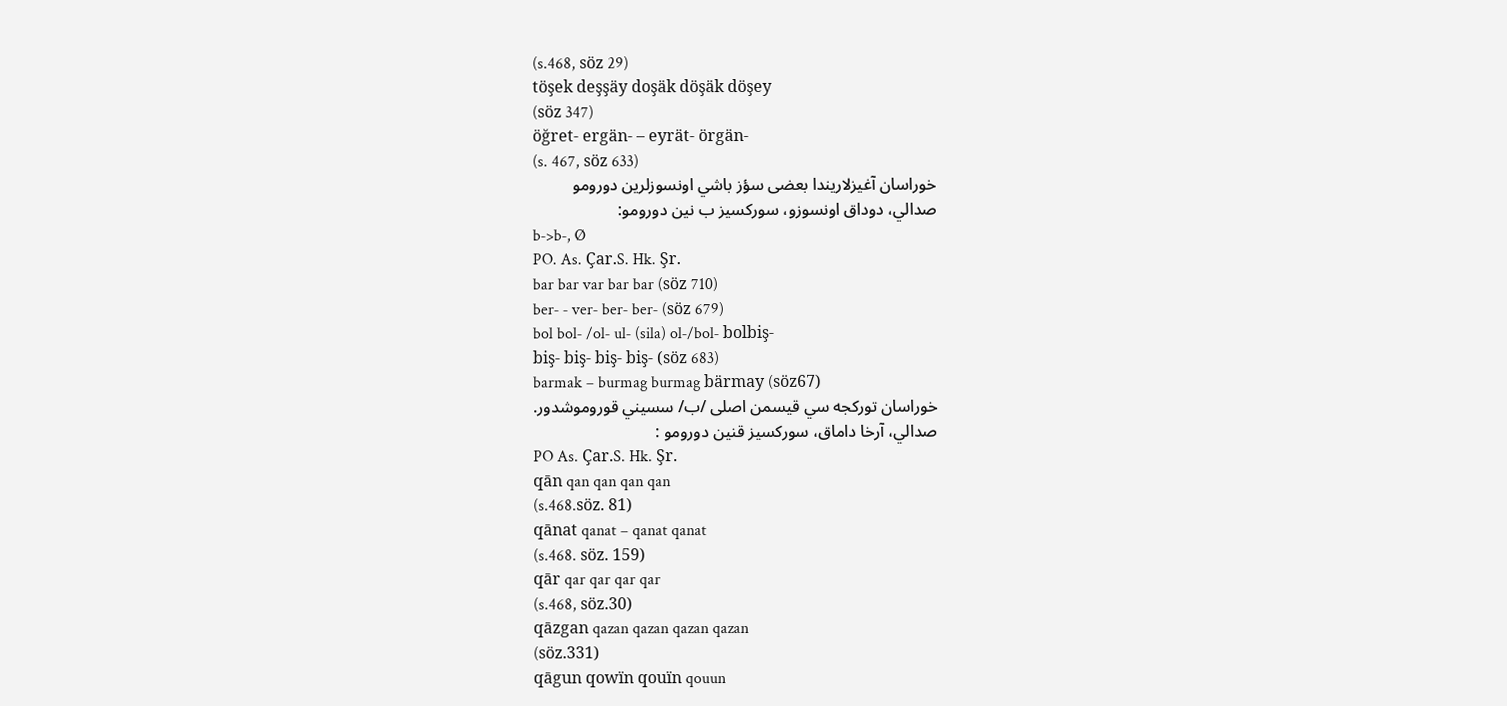(s.468, söz 29)
töşek deşşäy doşäk döşäk döşey
(söz 347)
öğret‐ ergän‐ – eyrät‐ örgän‐
(s. 467, söz 633)
خوراسان آغيزلاريندا بعضی سؤز باشي اونسوزلرين دورومو
صدالي، دوداق اونسوزو، سورکسيز ب نين دورومو:
b‐>b‐, Ø
PO. As. Çar.S. Hk. Şr.
bar bar var bar bar (söz 710)
ber‐ ‐ ver‐ ber‐ ber‐ (söz 679)
bol bol‐ /ol‐ ul‐ (sila) ol‐/bol‐ bolbiş‐
biş‐ biş‐ biş‐ biş‐ (söz 683)
barmak – burmag burmag bärmay (söz67)
خوراسان تورکجه سي قيسمن اصلی /ب/ سسيني قوروموشدور.
صدالي، آرخا داماق، سورکسيز قنين دورومو :
PO As. Çar.S. Hk. Şr.
qān qan qan qan qan
(s.468.söz. 81)
qānat qanat – qanat qanat
(s.468. söz. 159)
qār qar qar qar qar
(s.468, söz.30)
qāzgan qazan qazan qazan qazan
(söz.331)
qāgun qowïn qouïn qouun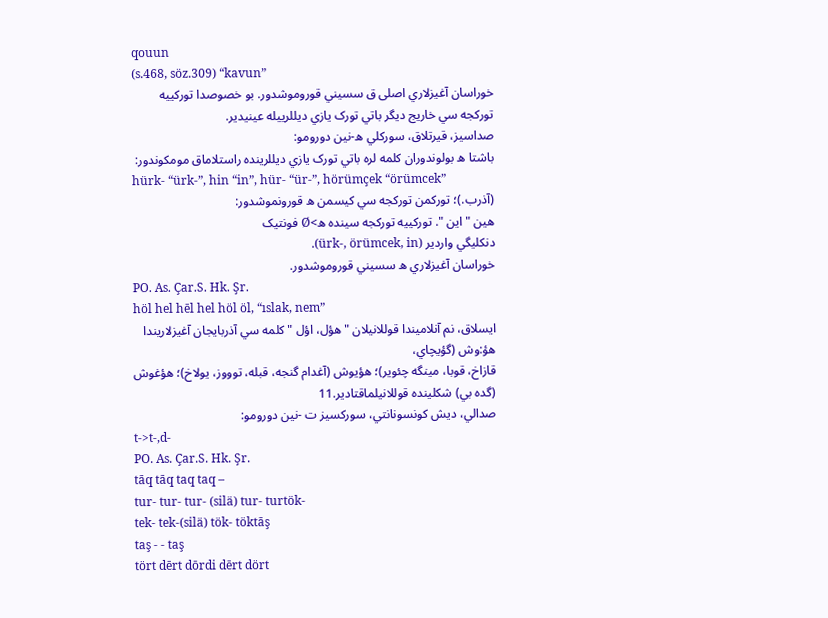qouun
(s.468, söz.309) “kavun”
خوراسان آغيزلاري اصلی ق سسيني قوروموشدور. بو خصوصدا تورکييه تورکجه سي خاریج دیگر باتي تورک يازي ديللرييله عینیدير.
صداسيز، قيرتلاق، سورکلي ه-نين دورومو:
باشتا ه بولوندوران کلمه لره باتي تورک يازي ديللرينده راستلاماق مومکوندور:
hürk‐ “ürk‐”, hin “in”, hür‐ “ür‐”, hörümçek “örümcek”
(آذرب.)؛ تورکمن تورکجه سي کيسمن ه قورونموشدور:
هين " اين ". تورکييه تورکجه سينده ه>Ø فونتيک
دنکليگي واردير (ürk‐, örümcek, in).
خوراسان آغيزلاري ه سسيني قوروموشدور.
PO. As. Çar.S. Hk. Şr.
höl hel hēl hel höl öl, “ıslak, nem”
ايسلاق، نم آنلاميندا قوللانیلان " هؤل، اؤل " کلمه سي آذربايجان آغيزلاريندا هؤ:وش (گؤيچاي،
قازاخ، قوبا، مينگه چئوير)؛ هؤيوش (آغدام گنجه، قبله، توووز، يولاخ)؛ هؤغوش (گده بي) شکلينده قوللانيلماقتادير.11
صدالي، ديش کونسونانتي، سورکسيز ت -نين دورومو:
t‐>t‐,d‐
PO. As. Çar.S. Hk. Şr.
tāq tāq taq taq –
tur‐ tur‐ tur‐ (silä) tur‐ turtök‐
tek‐ tek‐(silä) tök‐ töktāş
taş ‐ ‐ taş
tört dērt dōrdi dērt dört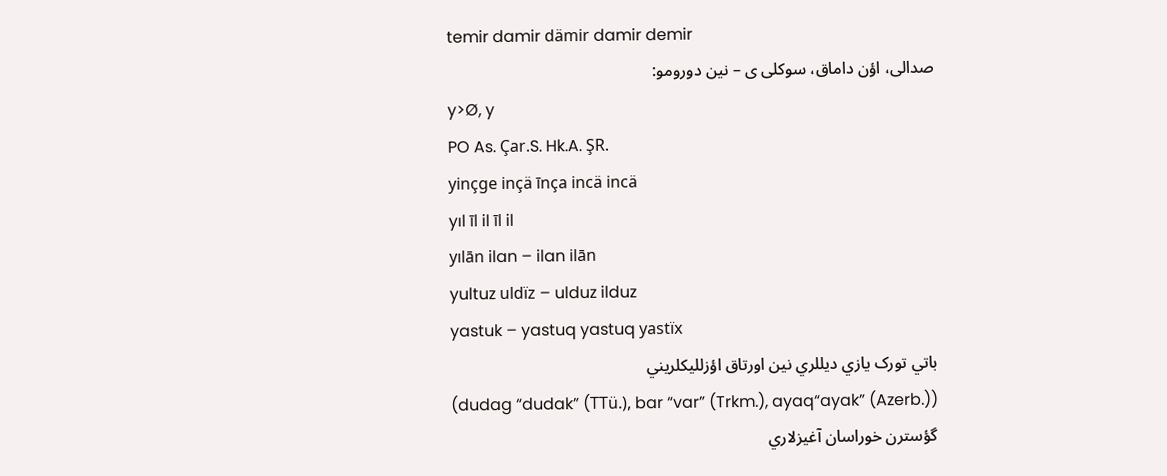temir damir dämir damir demir
صدالی، اؤن داماق، سوکلی ی – نین دورومو:
y>Ø, y
PO As. Çar.S. Hk.A. ŞR.
yinçge inçä īnça incä incä
yıl īl il īl il
yılān ilan – ilan ilān
yultuz uldïz – ulduz ilduz
yastuk – yastuq yastuq yastïx
باتي تورک يازي ديللري نين اورتاق اؤزلليکلريني
(dudag “dudak” (TTü.), bar “var” (Trkm.), ayaq“ayak” (Azerb.))
گؤسترن خوراسان آغيزلاري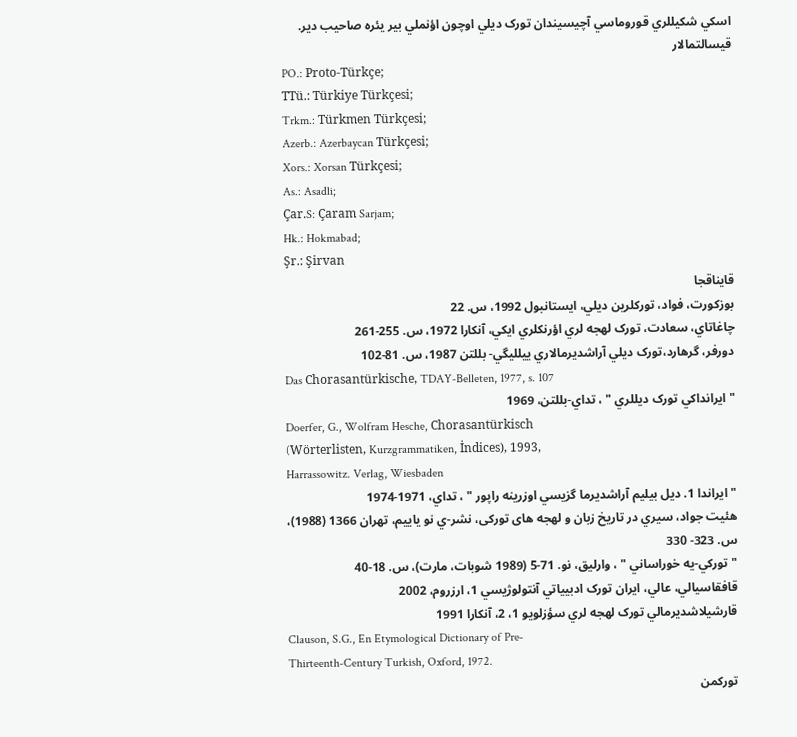اسکي شکيللري قوروماسي آچيسيندان تورک ديلي اوچون اؤنملي بير يئره صاحیب دیر.
قيسالتمالار
PO.: Proto‐Türkçe;
TTü.: Türkiye Türkçesi;
Trkm.: Türkmen Türkçesi;
Azerb.: Azerbaycan Türkçesi;
Xors.: Xorsan Türkçesi;
As.: Asadli;
Çar.S: Çaram Sarjam;
Hk.: Hokmabad;
Şr.: Şirvan
قايناقجا
بوزکورت، فواد، تورکلرين ديلي، ايستانبول 1992، س. 22
چاغاتاي، سعادت، تورک لهجه لري اؤرنکلري ايکي، آنکارا 1972، س. 255‐261
دورفر، گرهارد،تورک ديلي آراشدیرمالاري ييلليگي‐ بللتن 1987، س. 81‐102
Das Chorasantürkische, TDAY‐Belleten, 1977, s. 107
" ايرانداکي تورک ديللري " ، تداي‐بللتن، 1969
Doerfer, G., Wolfram Hesche, Chorasantürkisch
(Wörterlisten, Kurzgrammatiken, İndices), 1993,
Harrassowitz. Verlag, Wiesbaden
" ايراندا 1. ديل بيليم آراشدیرما گزيسي اوزرينه راپور " ، تداي، 1971‐1974
هئیت جواد، سيري در تاريخ زبان و لهجه های تورکی، نشر‐ي نو ياييم، تهران 1366 (1988)، س. 323‐ 330
" تورکي‐يه خوراساني " ، وارليق، نو. 71‐5 (1989 شوبات، مارت)، س. 18‐40
قافقاسيالي، عالي، ايران تورک ادبيياتي آنتولوژيسي 1، ارزروم، 2002
قارشيلاشديرمالي تورک لهجه لري سؤزلویو 1، 2، آنکارا 1991
Clauson, S.G., En Etymological Dictionary of Pre‐
Thirteenth‐Century Turkish, Oxford, 1972.
تورکمن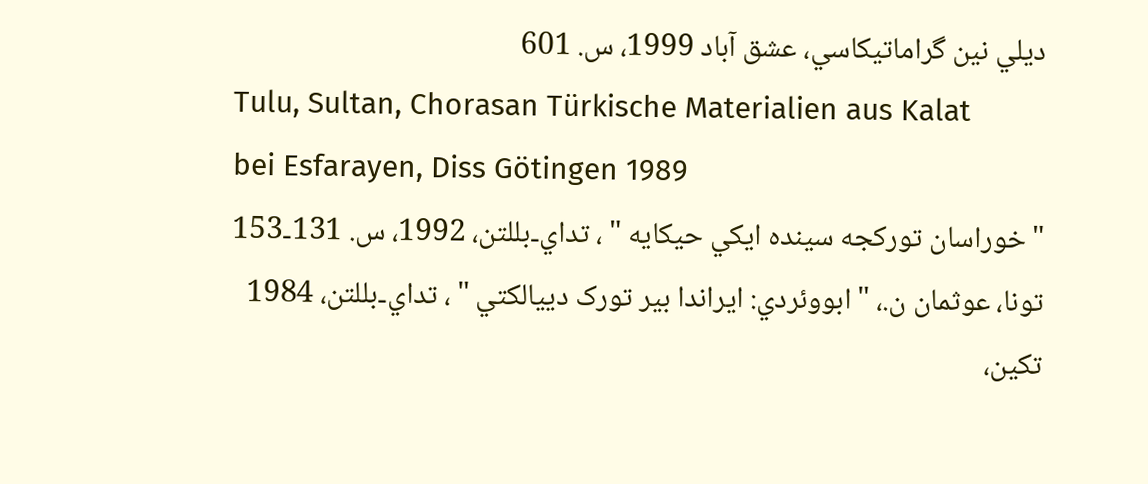ديلي نين گراماتيکاسي، عشق آباد 1999، س. 601
Tulu, Sultan, Chorasan Türkische Materialien aus Kalat
bei Esfarayen, Diss Götingen 1989
" خوراسان تورکجه سينده ايکي حيکايه " ، تداي‐بللتن، 1992، س. 131‐153
تونا، عوثمان ن.، " ابووئردي: ايراندا بير تورک دييالکتي " ، تداي‐بللتن، 1984
تکين،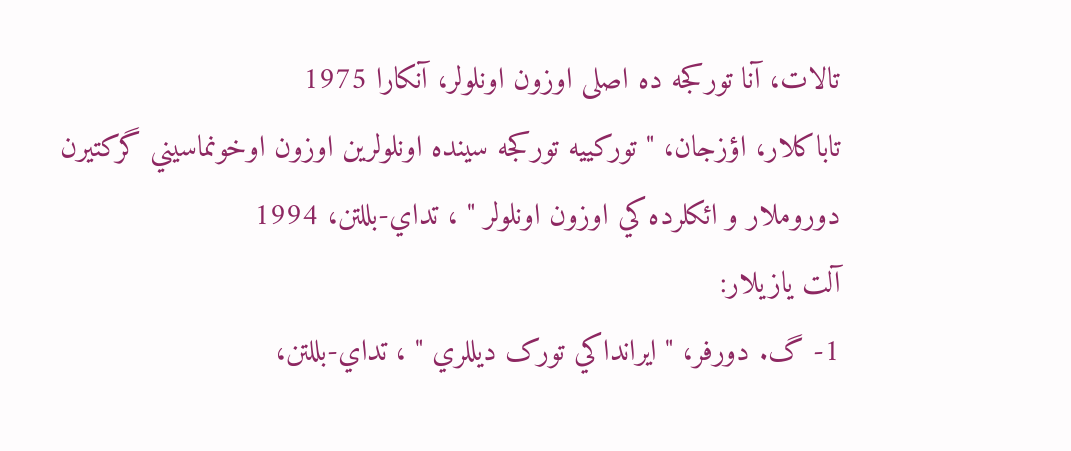تالات، آنا تورکجه ده اصلی اوزون اونلولر، آنکارا 1975
تاباکلار، اؤزجان، " تورکييه تورکجه سينده اونلولرين اوزون اوخونماسيني گرکتيرن دوروملار و ائکلرده کي اوزون اونلولر " ، تداي‐بللتن، 1994
آلت یازیلار:
1- گ. دورفر، " ايرانداکي تورک ديللري " ، تداي‐بللتن،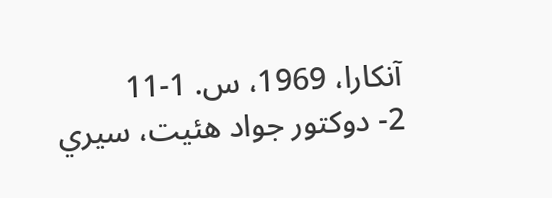آنکارا، 1969، س. 1‐11
2- دوکتور جواد هئیت، سيري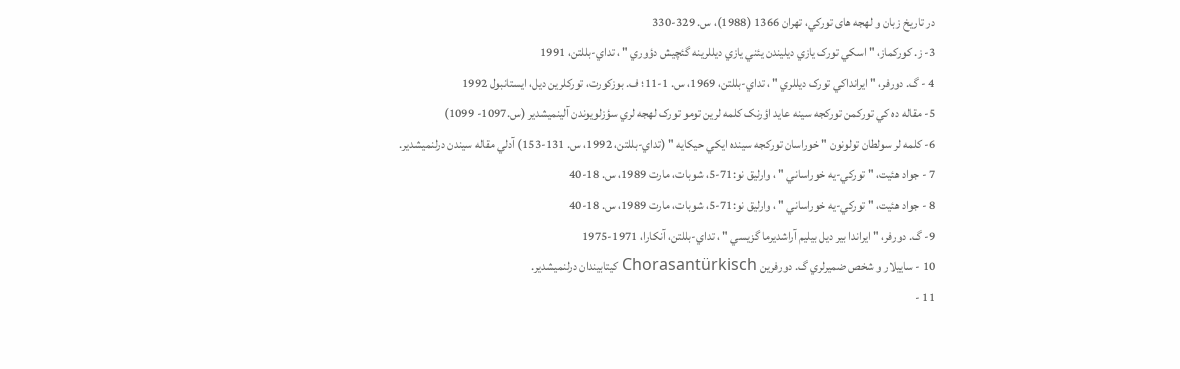در تاريخ زبان و لهجه های تورکي، تهران 1366 (1988)، س. 329‐330
3- ز. کورکماز، " اسکي تورک يازي ديليندن يئني يازي ديللرينه گئچيش دؤوري " ، تداي‐بللتن، 1991
4 - گ. دورفر، " ايرانداکي تورک ديللري " ، تداي‐بللتن، 1969، س. 1‐11؛ ف. بوزکورت، تورکلرين ديل، ايستانبول 1992
5- مقاله ده کي تورکمن تورکجه سينه عاید اؤرنک کلمه لرين تومو تورک لهجه لري سؤزلویوندن آلينمیشدیر (س.1097‐ 1099)
6- کلمه لر سولطان تولونون " خوراسان تورکجه سينده ايکي حيکايه " (تداي‐بللتن، 1992، س. 131‐153) آدلي مقاله سيندن درلنمیشدیر.
7 - جواد هئیت، " تورکي‐يه خوراساني " ، وارليق نو:71‐5، شوبات، مارت 1989، س. 18‐40
8 - جواد هئیت، " تورکي‐يه خوراساني " ، وارليق نو:71‐5، شوبات، مارت 1989، س. 18‐40
9- گ. دورفر، " ايراندا بير ديل بيليم آراشدیرما گزيسي " ، تداي‐بللتن، آنکارا، 1971‐1975
10 - ساييلار و شخص ضميرلري گ. دورفرين Chorasantürkisch کيتابيندان درلنمیشدیر.
11 -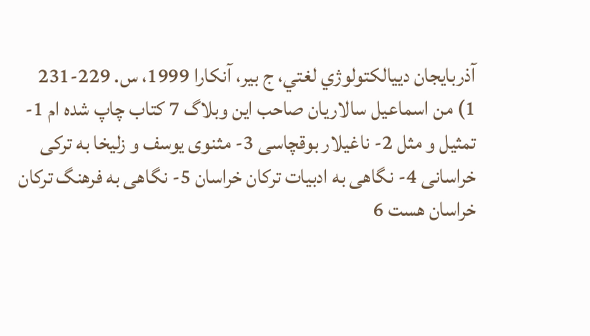آذربايجان دييالکتولوژي لغتي، ج بير، آنکارا 1999، س. 229‐231
1) من اسماعیل سالاریان صاحب این وبلاگ 7 کتاب چاپ شده ام 1-تمثیل و مثل 2- ناغیلار بوقچاسی 3- مثنوی یوسف و زلیخا به ترکی خراسانی 4- نگاهی به ادبیات ترکان خراسان 5- نگاهی به فرهنگ ترکان خراسان هست 6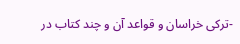-ترکی خراسان و قواعد آن و چند کتاب در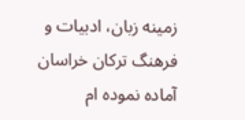زمینه زبان، ادبیات و فرهنگ ترکان خراسان آماده نموده ام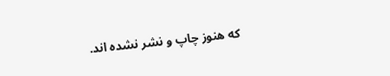که هنوز چاپ و نشر نشده اند.